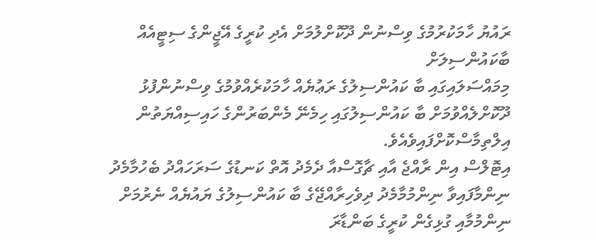ރައުޔު ހާމަކުރުމުގެ ވިސްނުން ދޫކޮށްލުމަށް އެދި ކުރީގެ އޭޖީންގެ ސިޓީއެއް ބާކައުންސިލަށް
މިމައްސަލައިގައި ބާ ކައުންސިލުގެ ރަޢުޔެއް ހާމަކުރެއްވުމުގެ ވިސްނުންފުޅު ދޫކޮށްލެއްވުމަށް ބާ ކައުންސިލުގައި ހިމެނޭ މެންބަރުންގެ ހައިސިއްޔަތުން އިލްތިމާސްކޮށްފައިވެއެވެ.
އިޓޮލްސް އިން ރާއްޖެ އާއި ޗާގޮސްއާ ދެމެދު އޮތް ކަނޑުގެ ސަރަހައްދު ބެހުމާމެދު ނިންމާފައިވާ ނިންމުމާމެދު ދިވެހިރާއްޖޭގެ ބާ ކައުންސިލުގެ ޔައުޔެއް ނެރުމަށް ނިންމުމާއި ގުޅިގެން ކުރީގެ ބަންޑާރަ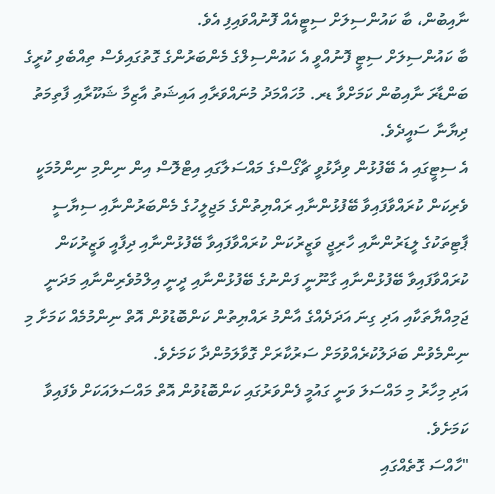ނާއިބުން، ބާ ކައުންސިލަށް ސިޓީއެއް ފޮނުއްވައިފި އެވެ.
ބާ ކައުންސިލަށް ސިޓީ ފޮނުއްވީ އެ ކައުންސިލްގެ މެންބަރުންގެ ގޮތުގައިވެސް ތިއްބެވި ކުރީގެ ބަންޑާރަ ނާއިބުން ކަމަށްވާ ޑރ. މުހައްމަދު މުނައްވަރާއި އައިޝަތު އާޒިމާ ޝަކޫރާއި ފާތިމަތު ދިޔާނާ ސައީދެވެ.
އެ ސިޓީގައި އެ ބޭފުޅުން ވިދާޅުވީ ޗާގޯސްގެ މައްސަލާގައި އިޓްލޮސް އިން ނިންމި ނިންމުމަކީ ވެރިކަން ކުރައްވާފައިވާ ބޭފުޅުންނާއި ރައްޔިތުންގެ މަޖިލީހުގެ މެންބަރުންނާއި ސިޔާސީ ޕާޓިތަކުގެ ލީޑަރުންނާއި ހާރިޖީ ވަޒީރުކަން ކުރައްވާފައިވާ ބޭފުޅުންނާއި ދިފާއީ ވަޒީރުކަން ކުރައްވާފައިވާ ބޭފުޅުންނާއި ގާނޫނީ ފަންނުގެ ބޭފުޅުންނާއި ދީނީ އިލްމުވެރިންނާއި މަދަނީ ޖަމިއްޔާތަކާއި އަދި ގިނަ އަދަދެއްގެ އާންމު ރައްޔިތުން ކަންބޮޑުވުން އޮތް ނިންމުމެއް ކަމަށާ މި ނިންމެވުން ބަދަލުކުރެއްވުމަށް ސަރުކާރަށް ގޮވާލަމުންދާ ކަމަށެވެ.
އަދި މިހާރު މި މައްސަލަ ވަނީ ގައުމީ ފެންވަރުގައި ކަންބޮޑުވުން އޮތް މައްސަލައަކަށް ވެފައިވާ ކަމަށެވެ.
"ހާއްސަ ގޮތެއްގައި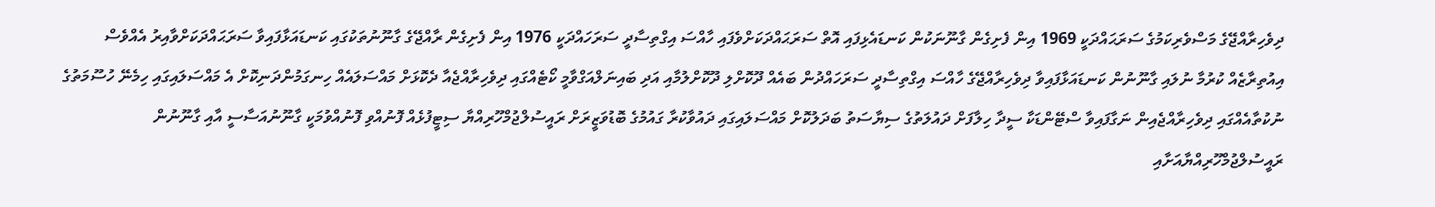ދިވެހިރާއްޖޭގެ މަސްވެރިކަމުގެ ސަރަޙައްދަކީ 1969 އިން ފެށިގެން ގާނޫނަކުން ކަނޑައެޅިފައި އޮތް ސަރަޙައްދަކަށްވެފައި ހާއްސަ އިގްތިސާދީ ސަރަހައްދަކީ 1976 އިން ފެށިގެން ރާއްޖޭގެ ގާނޫނުތަކުގައި ކަނޑައަޅާފައިވާ ސަރަޙައްދަކަށްވާއިރު އެއްވެސް އިއުތިރާޒެއް ކުރުމާ ނުލައި ގާނޫނުން ކަނޑައަޅާފައިވާ ދިވެހިރާއްޖޭގެ ހާއްސަ އިގްތިސާދީ ސަރަހައްދުން ބައެއް ދޫކޮށްލި ދޫކޮށްލުމާއި އަދި ބައިނަލްއަގްވާމީ ކޯޓެއްގައި ދިވެހިރާއްޖެއާ ދެކޮޅަށް މައްސަލައެއް ހިނގަމުންދަނިކޮށް އެ މައްސަލައިގައި ހިމެނޭ ހުސޫމަތުގެ ނުކުތާއެއްގައި ދިވެހިރާއްޖެއިން ނަގާފައިވާ ސްޓޭންޑަކާ ސީދާ ހިލާފަށް ދައުލަތުގެ ސިޔާސަތު ބަދަލުކޮށް މައްސަލައިގައި ދައުވާކުރާ ގައުމުގެ ބޮޑުވަޒީރަށް ރައީސުލްޖުމްހޫރިއްޔާ ސިޓީފުޅެއް ފޮނުއްވި ފޮނުއްވުމަކީ ގާނޫނުއަސާސީ އާއި ގާނޫނުން ރައީސުލްޖުމްހޫރިއްޔާއަށާއި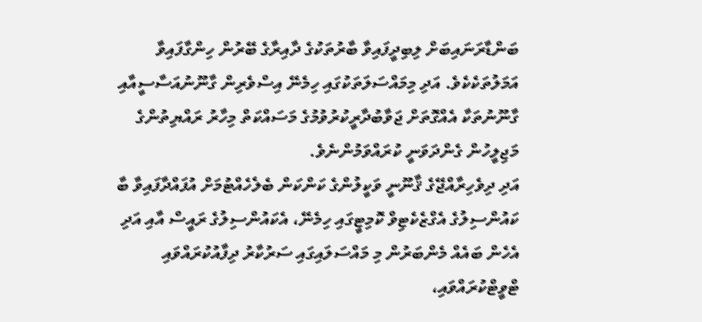ބަންޑާރަނައިބަށް ލިބިދީފައިވާ ބާރުތަކުގެ ދާއިރާގެ ބޭރުން ހިންގާފައިވާ އަމަލުތަކެކެވެ. އަދި މިމައްސަލަތަކުގައި ހިމެނޭ އިސްވެރިން ގާނޫނުއަސާސީއާއި ގާނޫނުތަކާ އެއްގޮތަށް ޖަވާބުދާރީކުރުވުމުގެ މަސައްކަތް މިހާރު ރައްޔިތުންގެ މަޖިލީހުން ގެންދަވަނީ ކުރައްވަމުންނެވެ.
އަދި ދިވެހިރާއްޖޭގެ ޤާނޫނީ ވަކީލުންގެ ކަންކަން ބެލެހެއްޓުމަށް އުފައްދާފައިވާ ބާ ކައުންސިލުގެ އެގްޒެކެޓިވް ކޮމިޓީގައި ހިމެނޭ، އެކައުންސިލުގެ ރައީސް އާއި އަދި އެހެން ބައެއް މެންބަރުން މި މައްސަލައިގައި ސަރުކާރު ދިފާއުކުރައްވައި ޓްވީޓްކުރައްވައި،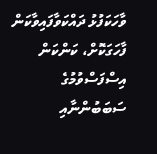ވާހަކަފުޅު ދައްކަވާފައިވާކަން ފާހަގަކޮށް، ކަންކަން އިސްފަސްވުމުގެ ސަބަބުންނާއި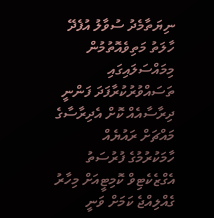ނިޔަތާމެދު ސުވާލު އުފެދޭ ހާލަތު މަތިވެއޮތުމުން މިމައްސަލައިގައި ތަސައްވުރުކުރާފަދަ ފަންނީ ދިރާސާއެއް ކޮށް އެދިރާސާގެ މައްޗަށް ރައުޔެއް ހާމަކުރުމުގެ ފުރުސަތު އެގްޒެކެޓިވް ކޮމިޓީއަށް މިހާރު ގެއްލިއްޖެ ކަމަށް ވަނީ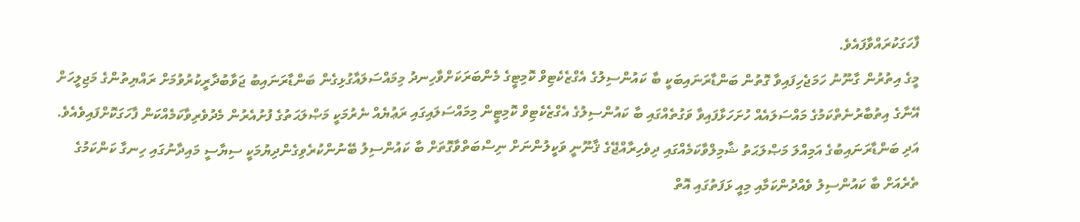ފާހަގަކުރައްވާފައެވެ.
މީގެ އިތުރުން ގާނޫނު ހަމަޖެހިފައިވާ ގޮތުން ބަންޑާރަނައިބަކީ ބާ ކައުންސިލުގެ އެގްޒެކެޓިވް ކޮމިޓީގެ މެންބަރަކަށްވާހިނދު މިމައްސަލައާގުޅިގެން ބަންޑާރަނައިބު ޖަވާބުދާރީކުރުވުމަށް ރައްޔިތުންގެ މަޖިލީހަށް އޭނާގެ އިތުބާރުނެތްކަމުގެ މައްސަލައެއް ހުށަހަޅާފައިވާ ވަގުތެއްގައި ބާ ކައުންސިލުގެ އެގްޒެކެޓިވް ކޮމިޓީން މިމައްސަލައިގައި ރަޢުޔެއް ނެރުމަކީ މަޞްލަޙަތުގެ ފުށުއެރުން މެދުވެރިވާކަމެއްކަން ފާހަގަކޮށްފައިވެއެވެ.
އަދި ބަންޑާރަނައިބުގެ އަމިއްލަ މަޞްލަޙަތު ޝާމިލްވާކަމެއްގައި ދިވެހިރާއްޖޭގެ ޤާނޫނީ ވަކީލުންނަށް ނިސްބަތްވާގޮތަށް ބާ ކައުންސިލު ބޭނުންކުރެވިގެންދިޔުމަކީ ސިޔާސީ މައިދާނުގައި ހިނގާ ކަންކަމުގެ ތެރެއަށް ބާ ކައުންސިލު ވެއްދުންކަމާއި މިއީ ޅަފަތުގައި އޮތް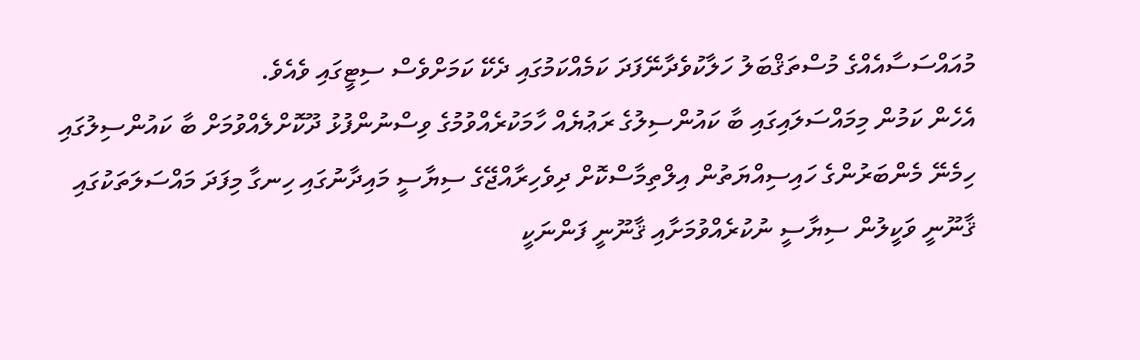މުއައްސަސާއެއްގެ މުސްތަޤްބަލު ހަލާކުވެދާނޭފަދަ ކަމެއްކަމުގައި ދެކޭ ކަމަށްވެސް ސިޓީގައި ވެއެވެ.
އެހެން ކަމުން މިމައްސަލައިގައި ބާ ކައުންސިލުގެ ރަޢުޔެއް ހާމަކުރެއްވުމުގެ ވިސްނުންފުޅު ދޫކޮށްލެއްވުމަށް ބާ ކައުންސިލުގައި ހިމެނޭ މެންބަރުންގެ ހައިސިއްޔަތުން އިލްތިމާސްކޮށް ދިވެހިރާއްޖޭގެ ސިޔާސީ މައިދާނުގައި ހިނގާ މިފަދަ މައްސަލަތަކުގައި ޤާނޫނީ ވަކީލުން ސިޔާސީ ނުކުރެއްވުމަށާއި ޤާނޫނީ ފަންނަކީ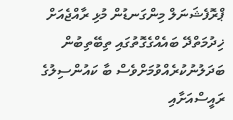ޕްރޮފެޝަނަލް މިންގަނޑުން މުޅި ރާއްޖެއަށް ޚިދުމަތްދޭ ބައެއްގެގޮތުގައި ތިބޭތިބުން ބަދަލުނުކުރެއްވުމަށްވެސް ބާ ކައުންސިލުގެ ރައީސްއަށާއި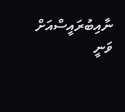ނާއިބުރައީސްއަށް ވަނީ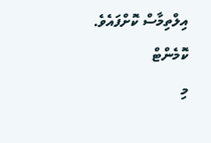އިލްތިމާސް ކޮށްފައެވެ.
ކޮމެންޓް
މި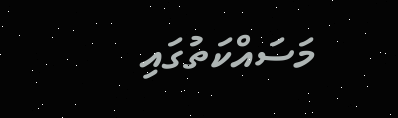މަސައްކަތުގައި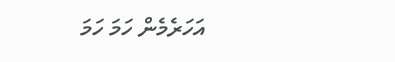އަހަރެމެން ހަމަ ހަމަ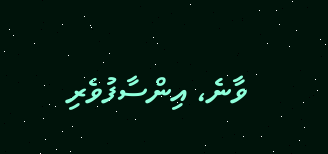ވާނެ، އިންސާފުވެރި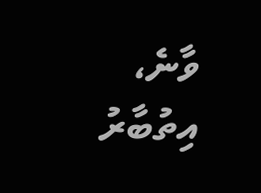ވާނެ، އިތުބާރު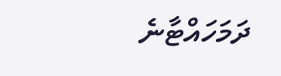ދަމަހައްޓާނެ